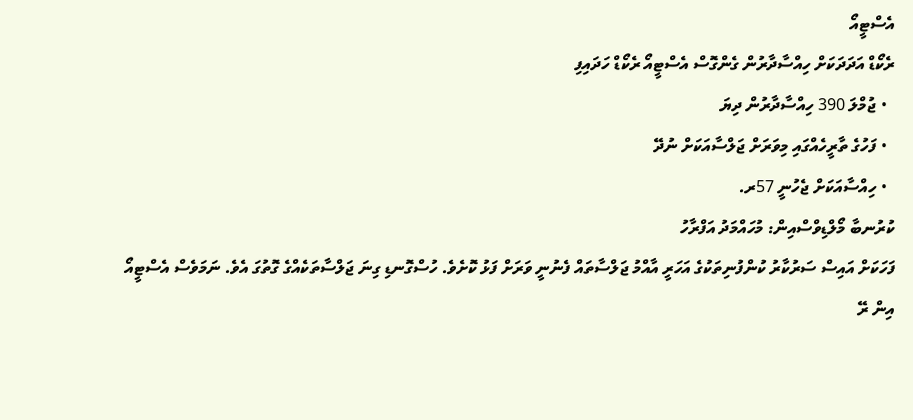އެސްޓީއޯ
ރެކޯޑް އަދަދަކަށް ހިއްސާދާރުން ގެންގޮސް އެސްޓީއޯ ރެކޯޑް ހަދައިފި
  • ޖުމްލަ 390 ހިއްސާދާރުން ދިޔަ
  • ފަހުގެ ތާރީހެއްގައި މިވަރަށް ޖަލްސާއަކަށް ނުދޭ
  • ހިއްސާއަކަށް ޖެހުނީ 57ރ.
ކުރުނބާ މޯލްޑިވްސްއިން: މުހައްމަދު އަފްރާހު
ފަހަކަށް އައިސް ސަރުކާރު ކުންފުނިތަކުގެ އަހަރީ އާއްމު ޖަލްސާތައް ފެނުނީ ވަރަށް ފަޅު ކޮށެވެ. ހުސްގޮނޑި ގިނަ ޖަލްސާތަކެއްގެ ގޮތުގަ އެވެ. ނަމަވެސް އެސްޓީއޯ އިން ރޭ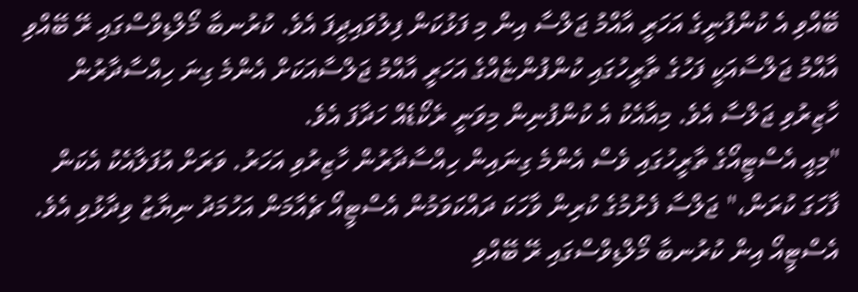ބޭއްވި އެ ކުންފުނީގެ އަހަރީ އާއްމު ޖަލްސާ އިން މި ފަޅުކަން ފިލުވައިދީފަ އެވެ. ކުރުނބާ މޯލްޑިވްސްގައި ރޭ ބޭއްވި އާއްމު ޖަލްސާއަކީ ފަހުގެ ތާރީހުގައި ކުންފުންޏެއްގެ އަހަރީ އާއްމު ޖަލްސާއަކަށް އެންމެ ގިނަ ހިއްސާދާރުން ހާޒިރުވި ޖަލްސާ އެވެ. މިއާއެކު އެ ކުންފުނިން މިވަނީ ރެކޯޑެއް ހަދާފަ އެވެ.
"މިއީ އެސްޓީއޯގެ ތާރީހުގައި ވެސް އެންމެ ގިނައިން ހިއްސާދާރުން ހާޒިރުވި އަހަރު. ވަރަށް އުފަލާއެކު އެކަން ފާހަގަ ކުރަން،" ޖަލްސާ ފެށުމުގެ ކުރިން ވާހަކަ ދައްކަވަމުން އެސްޓީއޯ ޗެއާމަން އަހުމަދު ނިޔާޒު ވިދާޅުވި އެވެ.
އެސްޓީއޯ އިން ކުރުނބާ މޯލްޑިވްސްގައި ރޭ ބޭއްވި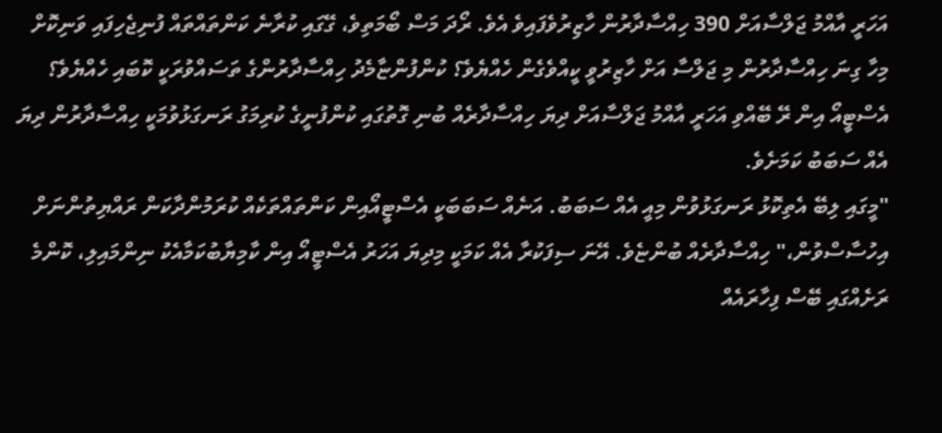އަހަރީ އާއްމު ޖަލްސާއަށް 390 ހިއްސާދާރުން ހާޒިރުވެފައިވެ އެވެ. ރޯދަ މަސް ބޯމަތިވެ، ގޭގައި ކުރާނެ ކަންތައްތައް ފުނިޖެހިފައި ވަނިކޮށް މިހާ ގިނަ ހިއްސާދާރުން މި ޖަލްސާ އަށް ހާޒިރުވީ ކީއްވެގެން ހެއްޔެވެ؟ ކުންފުންޏާމެދު ހިއްސާދާރުންގެ ތަސައްވުރަކީ ކޮބައި ހެއްޔެވެ؟
އެސްޓީއޯ އިން ރޭ ބޭއްވި އަހަރީ އާއްމު ޖަލްސާއަށް ދިޔަ ހިއްސާދާރެއް ބުނި ގޮތުގައި ކުންފުނީގެ ކުރިމަގު ރަނގަޅުވުމަކީ ހިއްސާދާރުން ދިޔަ އެއް ސަބަބު ކަމަށެވެ.
"މީގައި ލިބޭ އެތިކޮޅު ރަނގަޅުވުން މިއީ އެއް ސަބަބު. އަނެއް ސަބަބަކީ އެސްޓީއޯއިން ކަންތައްތަކެއް ކުރަމުންދާކަން ރައްޔިތުންނަށް އިހުސާސްވުން،" ހިއްސާދާރެއް ބުންޏެވެ. އޭނަ ސިފަކުރާ އެއް ކަމަކީ މިދިޔަ އަހަރު އެސްޓީއޯ އިން ކާމިޔާބުކަމާއެކު ނިންމައިލި، ކޮންމެ ރަށެއްގައި ބޭސް ފިހާރައެއް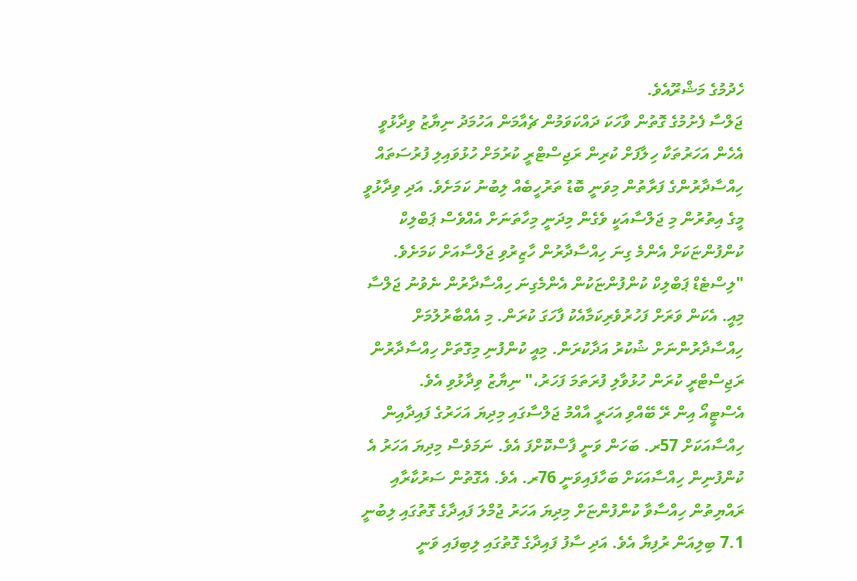ހެދުމުގެ މަޝްރޫއެވެ.
ޖަލްސާ ފެށުމުގެ ގޮތުން ވާހަކަ ދައްކަވަމުން ޗެއާމަން އަހުމަދު ނިޔާޒު ވިދާޅުވީ އެހެން އަހަރުތަކާ ހިލާފަށް ކުރިން ރަޖިސްޓްރީ ކުރުމަށް ހުޅުވައިލި ފުރުސަތައް ހިއްސާދާރުންގެ ފަރާތުން މިވަނީ ބޮޑު ތަރުހީބެއް ލިބުނު ކަމަށެވެ. އަދި ވިދާޅުވީ މީގެ އިތުރުން މި ޖަލްސާއަކީ ވެގެން މިދަނީ މިހާތަނަށް އެއްވެސް ޕަބްލިކް ކުންފުންޏަކަށް އެންމެ ގިނަ ހިއްސާދާރުން ހާޒިރުވި ޖަލްސާއަށް ކަމަށެވެ.
"ލިސްޓެޑް ޕަބްލިކް ކުންފުންޏަކުން އެންމެގިނަ ހިއްސާދާރުން ނެވުނު ޖަލްސާ މިއީ. އެކަން ވަރަށް ފަހުރުވެރިކަމާއެކު ފާހަގަ ކުރަން. މި އެއްބާރުލުމަށް ހިއްސާދާރުންނަށް ޝުކުރު އަދާކުރަން. މިއީ ކުންފުނި މިގޮތަށް ހިއްސާދާރުން ރަޖިސްޓްރީ ކުރަން ހުޅުވާލި ފުރަތަމަ ފަހަރު،" ނިޔާޒު ވިދާޅުވި އެވެ.
އެސްޓީއޯ އިން ރޭ ބޭއްވި އަހަރީ އާއްމު ޖަލްސާގައި މިދިޔަ އަހަރުގެ ފައިދާއިން ހިއްސާއަކަށް 57ރ. ބަހަން ވަނީ ފާސްކޮށްފަ އެވެ. ނަމަވެސް މިދިޔަ އަހަރު އެ ކުންފުނިން ހިއްސާއަކަށް ބަހާފައިވަނީ 76ރ. އެވެ. އެގޮތުން ސަރުކާރާއި ރައްޔިތުން ހިއްސާވާ ކުންފުންޏަށް މިދިޔަ އަހަރު ޖުމްލަ ފައިދާގެ ގޮތުގައި ލިބުނީ 7.1 ބިލިއަން ރުފިޔާ އެވެ. އަދި ސާފު ފައިދާގެ ގޮތުގައި ލިބިފައި ވަނީ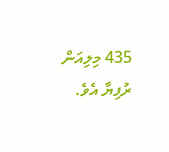435 މިލިއަން ރުފިޔާ އެވެ.